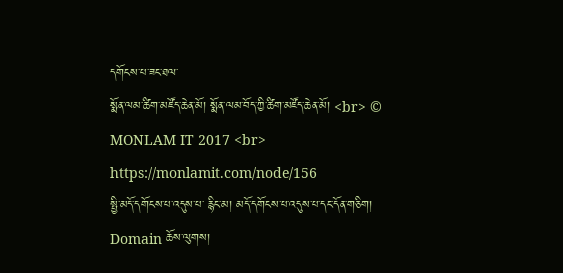དགོངས་པ་ཟང་ཐལ་
སྨོན་ལམ་ཚིག་མཛོད་ཆེན་མོ། སྨོན་ལམ་བོད་ཀྱི་ཚིག་མཛོད་ཆེན་མོ། <br> © MONLAM IT 2017 <br> https://monlamit.com/node/156
སྤྱི་མདོ་དགོངས་པ་འདུས་པ་ རྙིང་མ། མདོ་དགོངས་པ་འདུས་པ་དང་དོན་གཅིག།
Domain ཆོས་ལུགས།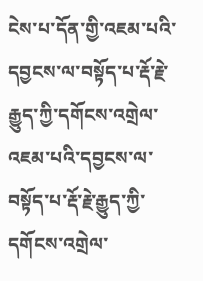ངེས་པ་དོན་གྱི་འཇམ་པའི་དབྱངས་ལ་བསྟོད་པ་རྡོ་རྗེ་རྒྱུད་ཀྱི་དགོངས་འགྲེལ་ འཇམ་པའི་དབྱངས་ལ་བསྟོད་པ་རྡོ་རྗེ་རྒྱུད་ཀྱི་དགོངས་འགྲེལ་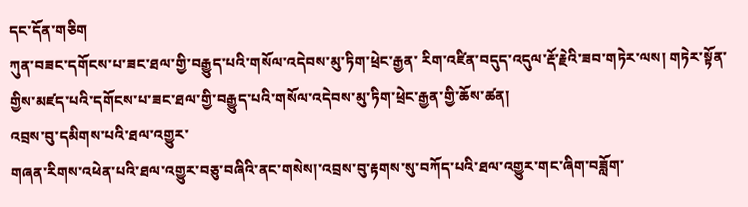དང་དོན་གཅིག
ཀུན་བཟང་དགོངས་པ་ཟང་ཐལ་གྱི་བརྒྱུད་པའི་གསོལ་འདེབས་མུ་ཏིག་ཕྲེང་རྒྱན་ རིག་འཛིན་བདུད་འདུལ་རྡོ་རྗེའི་ཟབ་གཏེར་ལས། གཏེར་སྟོན་གྱིས་མཛད་པའི་དགོངས་པ་ཟང་ཐལ་གྱི་བརྒྱུད་པའི་གསོལ་འདེབས་མུ་ཏིག་ཕྲེང་རྒྱན་གྱི་ཆོས་ཚན།
འབྲས་བུ་དམིགས་པའི་ཐལ་འགྱུར་
གཞན་རིགས་འཕེན་པའི་ཐལ་འགྱུར་བཅུ་བཞིའི་ནང་གསེས།་འབྲས་བུ་རྟགས་སུ་བཀོད་པའི་ཐལ་འགྱུར་གང་ཞིག་བཟློག་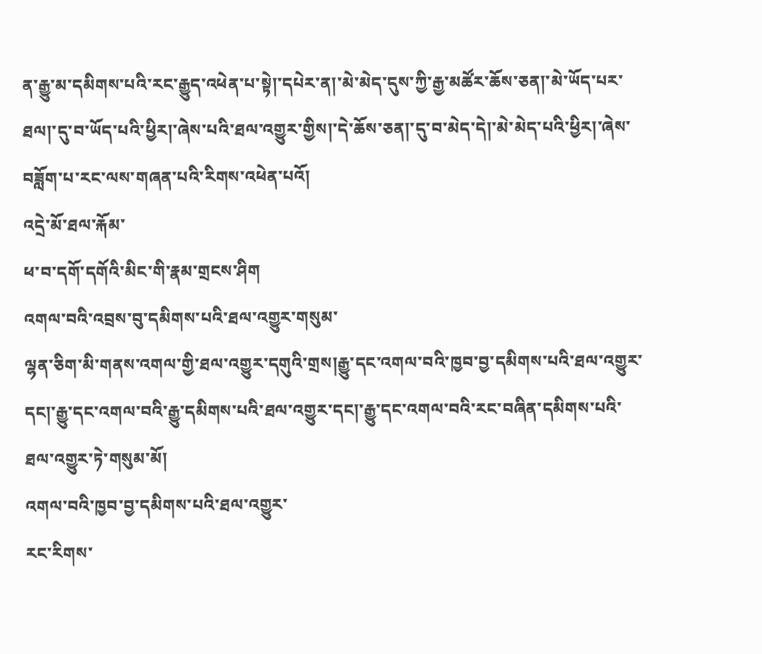ན་རྒྱུ་མ་དམིགས་པའི་རང་རྒྱུད་འཕེན་པ་སྟེ།་དཔེར་ན།་མེ་མེད་དུས་ཀྱི་རྒྱ་མཚོར་ཆོས་ཅན།་མེ་ཡོད་པར་ཐལ།་དུ་བ་ཡོད་པའི་ཕྱིར།་ཞེས་པའི་ཐལ་འགྱུར་གྱིས།་དེ་ཆོས་ཅན།་དུ་བ་མེད་དེ།་མེ་མེད་པའི་ཕྱིར།་ཞེས་བཟློག་པ་རང་ལས་གཞན་པའི་རིགས་འཕེན་པའོ།
འདྲེ་མོ་ཐལ་རྐོམ་
ཕ་བ་དགོ་དགོའི་མིང་གི་རྣམ་གྲངས་ཤིག
འགལ་བའི་འབྲས་བུ་དམིགས་པའི་ཐལ་འགྱུར་གསུམ་
ལྷན་ཅིག་མི་གནས་འགལ་གྱི་ཐལ་འགྱུར་དགུའི་གྲས།རྒྱུ་དང་འགལ་བའི་ཁྱབ་བྱ་དམིགས་པའི་ཐལ་འགྱུར་དང།་རྒྱུ་དང་འགལ་བའི་རྒྱུ་དམིགས་པའི་ཐལ་འགྱུར་དང།་རྒྱུ་དང་འགལ་བའི་རང་བཞིན་དམིགས་པའི་ཐལ་འགྱུར་ཏེ་གསུམ་མོ།
འགལ་བའི་ཁྱབ་བྱ་དམིགས་པའི་ཐལ་འགྱུར་
རང་རིགས་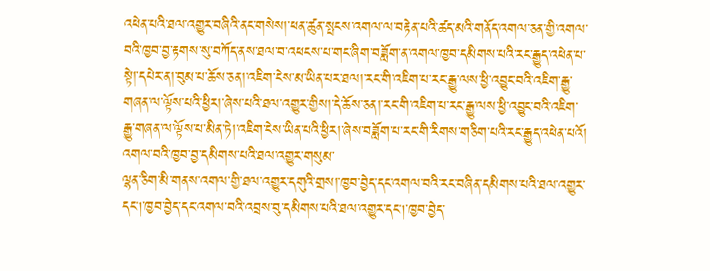འཕེན་པའི་ཐལ་འགྱུར་བཞིའི་ནང་གསེས།་ཕན་ཚུན་སྤངས་འགལ་ལ་བརྟེན་པའི་ཚད་མའི་གནོད་འགལ་ཅན་གྱི་འགལ་བའི་ཁྱབ་བྱ་རྟགས་སུ་བཀོད་ནས་ཐལ་བ་འཕངས་པ་གང་ཞིག་བཟློག་ན་འགལ་ཁྱབ་དམིགས་པའི་རང་རྒྱུད་འཕེན་པ་སྟེ།་དཔེར་ན།་བུམ་པ་ཆོས་ཅན།་འཇིག་ངེས་མ་ཡིན་པར་ཐལ།་རང་གི་འཇིག་པ་རང་རྒྱུ་ལས་ཕྱི་འབྱུང་བའི་འཇིག་རྒྱུ་གཞན་ལ་ལྟོས་པའི་ཕྱིར།་ཞེས་པའི་ཐལ་འགྱུར་གྱིས།་དེ་ཆོས་ཅན།་རང་གི་འཇིག་པ་རང་རྒྱུ་ལས་ཕྱི་འབྱུང་བའི་འཇིག་རྒྱུ་གཞན་ལ་ལྟོས་པ་མིན་ཏེ།་འཇིག་ངེས་ཡིན་པའི་ཕྱིར།་ཞེས་བཟློག་པ་རང་གི་རིགས་གཅིག་པའི་རང་རྒྱུད་འཕེན་པའོ།
འགལ་བའི་ཁྱབ་བྱ་དམིགས་པའི་ཐལ་འགྱུར་གསུམ་
ལྷན་ཅིག་མི་གནས་འགལ་གྱི་ཐལ་འགྱུར་དགུའི་གྲས།་ཁྱབ་བྱེད་དང་འགལ་བའི་རང་བཞིན་དམིགས་པའི་ཐལ་འགྱུར་དང།་ཁྱབ་བྱེད་དང་འགལ་བའི་འབྲས་བུ་དམིགས་པའི་ཐལ་འགྱུར་དང།་ཁྱབ་བྱེད་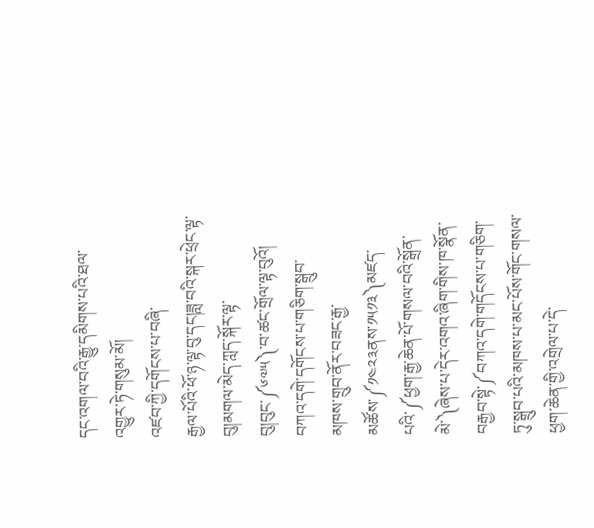དང་འགལ་བའི་རྒྱུ་དམིགས་པའི་ཐལ་འགྱུར་ཏེ་གསུམ་མོ།
འཛབ་ཀྱི་དགོངས་པ་བཞི་
རྒྱལ་པོའི་ཕོ་ཉ་ལྟ་བུ་དང།ཟླ་བའི་སྐར་ཕྲེང་ལྟ་བུ།མགལ་མེད་ཀླད་སྐོར་ལྟ་བུ།བུང་༼༦༧༥༽་བ་ཚང་གྲོལ་ལྟ་བུའོ།
བཀའ་དགེ་དགོངས་པ་གཅིག་སྒྲུབ་
མཁས་གྲུབ་ནོར་བཟང་རྒྱ་མཚོས་༼༡༤༢༣ནས་༡༥༡༣༽མཛད་པའི་༼ཕྱག་རྒྱ་ཆེན་པོ་གསལ་བའི་སྒྲོན་མེ་༽ཞེས་པ་དེར་འགའ་ཞིག་གིས་ཁ་སྣོན་བརྒྱབ་སྟེ་༼བཀའ་དགེ་གདོངས་པ་གཅིག་ཏུ་སྒྲུབ་པའི་མཁས་པ་མང་པོས་གོང་གསལ་ཕྱག་ཆེན་གྱི་འགྲེལ་པ་དེ་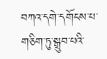བཀའ་དགེ་དགོངས་པ་གཅིག་ཏུ་སྒྲུབ་པའི་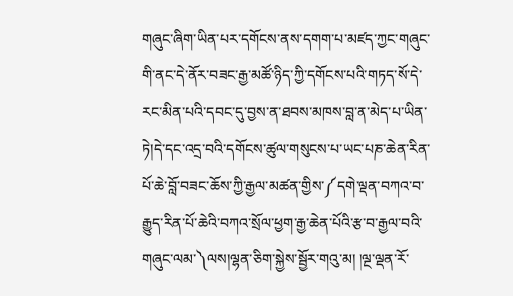གཞུང་ཞིག་ཡིན་པར་དགོངས་ནས་དགག་པ་མཛད་ཀྱང་གཞུང་གི་ནང་དེ་ནོར་བཟང་རྒྱ་མཚོ་ཉིད་ཀྱི་དགོངས་པའི་གཏད་སོ་དེ་རང་མིན་པའི་དབང་དུ་བྱས་ན་ཐབས་མཁས་བླ་ན་མེད་པ་ཡིན་ཏེ།དེ་དང་འདྲ་བའི་དགོངས་ཚུལ་གསུངས་པ་ཡང་པཎ་ཆེན་རིན་པོ་ཆེ་བློ་བཟང་ཆོས་ཀྱི་རྒྱལ་མཚན་གྱིས་༼དགེ་ལྡན་བཀའ་བ་རྒྱུད་རིན་པོ་ཆེའི་བཀའ་སྲོལ་ཕྱག་རྒྱ་ཆེན་པོའི་རྩ་བ་རྒྱལ་བའི་གཞུང་ལམ་༽ལས།ལྷན་ཅིག་སྐྱེས་སྦྱོར་གའུ་མ། །ལྔ་ལྡན་རོ་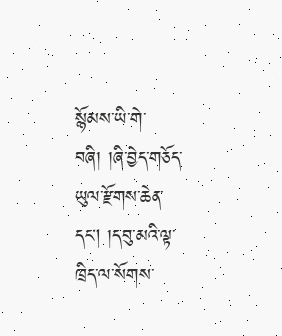སྙོམས་ཡི་གེ་བཞི། །ཞི་བྱེད་གཅོད་ཡུལ་རྫོགས་ཆེན་དང། །དབུ་མའི་ལྟ་ཁྲིད་ལ་སོགས་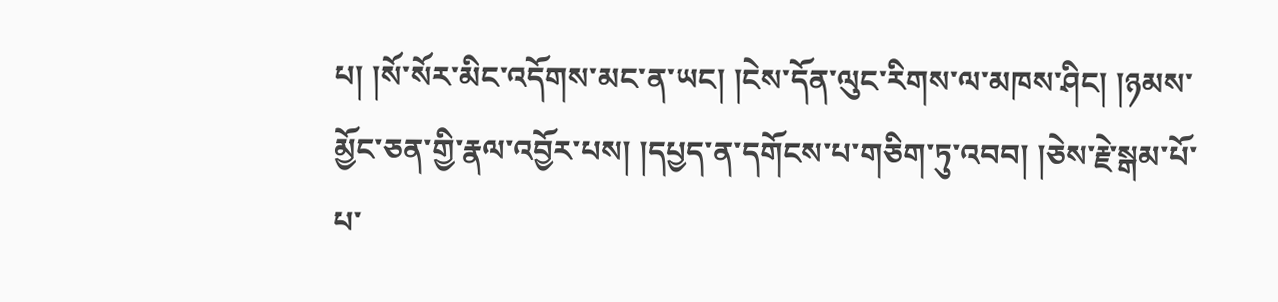པ། །སོ་སོར་མིང་འདོགས་མང་ན་ཡང། །ངེས་དོན་ལུང་རིགས་ལ་མཁས་ཤིང། །ཉམས་མྱོང་ཅན་གྱི་རྣལ་འབྱོར་པས། །དཔྱད་ན་དགོངས་པ་གཅིག་ཏུ་འབབ། །ཅེས་རྗེ་སྒམ་པོ་པ་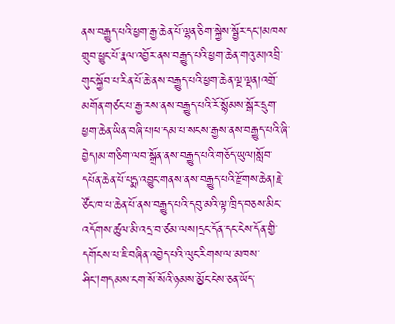ནས་བརྒྱུད་པའི་ཕྱག་རྒྱ་ཆེན་པོ་ལྷན་ཅིག་སྐྱེས་སྦྱོར་དང།མཁས་གྲུབ་ཕྱུང་པོ་རྣལ་འབྱོར་ནས་བརྒྱུད་པའི་ཕྱག་ཆེན་གའུ་མ།འབྲི་གུང་སྐྱོབ་པ་རིན་པོ་ཆེ་ནས་བརྒྱུད་པའི་ཕྱག་ཆེན་ལྔ་ལྡན།འགྲོ་མགོན་གཙང་པ་རྒྱ་རས་ནས་བརྒྱུད་པའི་རོ་སྙོམས་སྒོར་དྲུག་ཕྱག་ཆེན་ཡིན་བཞི་པ།ཕ་དམ་པ་སངས་རྒྱས་ནས་བརྒྱུད་པའི་ཞི་བྱེད།མ་གཅིག་ལབ་སྒྲོན་ནས་བརྒྱུད་པའི་གཅོད་ཡུལ།སློབ་དཔོན་ཆེན་པོ་པདྨ་འབྱུང་གནས་ནས་བརྒྱུད་པའི་རྫོགས་ཆེན།རྗེ་ཙོང་ཁ་པ་ཆེན་པོ་ནས་བརྒྱུད་པའི་དབུ་མའི་ལྟ་ཁྲིད་བཅས་མིང་འདོགས་ཚུལ་མི་འདྲ་བ་ཙམ་ལས།དྲང་དོན་དང་ངེས་དོན་གྱི་དགོངས་པ་ཇི་བཞིན་འབྱེད་པའི་ལུང་རིགས་ལ་མཁས་ཤིང།གདམས་ངག་སོ་སོའི་ཉམས་མྱོང་ངེས་ཅན་ཡོད་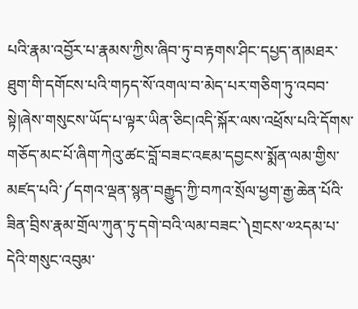པའི་རྣམ་འབྱོར་པ་རྣམས་ཀྱིས་ཞིབ་ཏུ་བ་རྟགས་ཤིང་དཔྱད་ན།མཐར་ཐུག་གི་དགོངས་པའི་གཏད་སོ་འགལ་བ་མེད་པར་གཅིག་ཏུ་འབབ་སྟེ།ཞེས་གསུངས་ཡོད་པ་ལྟར་ཡིན་ཅིང།འདི་སྐོར་ལས་འཕྲོས་པའི་དོགས་གཅོད་མང་པོ་ཞིག་ཀེའུ་ཚང་བློ་བཟང་འཇམ་དབྱངས་སྨོན་ལམ་གྱིས་མཛད་པའི་༼དགའ་ལྡན་སྙན་བརྒྱུད་ཀྱི་བཀའ་སྲོལ་ཕྱག་རྒྱ་ཆེན་པོའི་ཟིན་བྲིས་རྣམ་གྲོལ་ཀུན་ཏུ་དགེ་བའི་ལམ་བཟང་༽གྲངས་༧༢དམ་པ་དེའི་གསུང་འབུམ་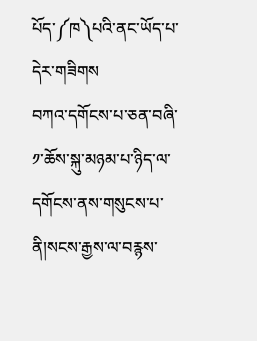པོད་༼ཁ༽པའི་ནང་ཡོད་པ་དེར་གཟིགས
བཀའ་དགོངས་པ་ཅན་བཞི་
༡་ཆོས་སྐུ་མཉམ་པ་ཉིད་ལ་དགོངས་ནས་གསུངས་པ་ནི།སངས་རྒྱས་ལ་བརྙས་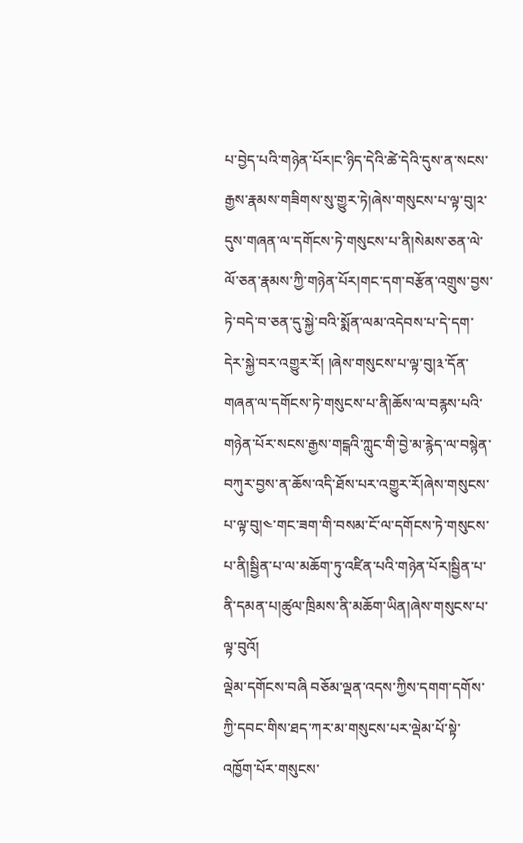པ་བྱེད་པའི་གཉེན་པོར།ང་ཉིད་དེའི་ཚེ་དེའི་དུས་ན་སངས་རྒྱས་རྣམས་གཟིགས་སུ་གྱུར་ཏེ།ཞེས་གསུངས་པ་ལྟ་བུ།༢་དུས་གཞན་ལ་དགོངས་ཏེ་གསུངས་པ་ནི།སེམས་ཅན་ལེ་ལོ་ཅན་རྣམས་ཀྱི་གཉེན་པོར།གང་དག་བརྩོན་འགྲུས་བྱས་ཏེ་བདེ་བ་ཅན་དུ་སྐྱེ་བའི་སྨོན་ལམ་འདེབས་པ་དེ་དག་དེར་སྐྱེ་བར་འགྱུར་རོ། །ཞེས་གསུངས་པ་ལྟ་བུ།༣་དོན་གཞན་ལ་དགོངས་ཏེ་གསུངས་པ་ནི།ཆོས་ལ་བརྙས་པའི་གཉེན་པོར་སངས་རྒྱས་གངྒའི་ཀླུང་གི་བྱེ་མ་རྙེད་ལ་བསྙེན་བཀུར་བྱས་ན་ཆོས་འདི་ཐོས་པར་འགྱུར་རོ།ཞེས་གསུངས་པ་ལྟ་བུ།༤་གང་ཟག་གི་བསམ་ངོ་ལ་དགོངས་ཏེ་གསུངས་པ་ནི།སྦྱིན་པ་ལ་མཆོག་ཏུ་འཛིན་པའི་གཉེན་པོར།སྦྱིན་པ་ནི་དམན་པ།ཚུལ་ཁྲིམས་ནི་མཆོག་ཡིན།ཞེས་གསུངས་པ་ལྟ་བུའོ།
ལྡེམ་དགོངས་བཞི བཅོམ་ལྡན་འདས་ཀྱིས་དགག་དགོས་ཀྱི་དབང་གིས་ཐད་ཀར་མ་གསུངས་པར་ལྡེམ་པོ་སྟེ་འཁྱོག་པོར་གསུངས་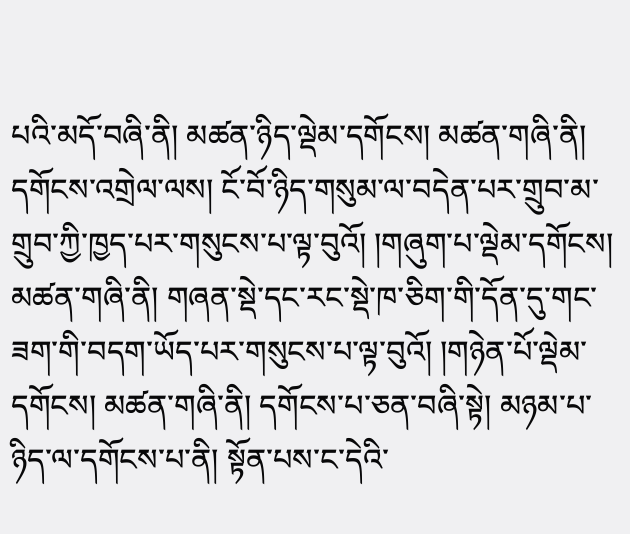པའི་མདོ་བཞི་ནི། མཚན་ཉིད་ལྡེམ་དགོངས། མཚན་གཞི་ནི། དགོངས་འགྲེལ་ལས། ངོ་བོ་ཉིད་གསུམ་ལ་བདེན་པར་གྲུབ་མ་གྲུབ་ཀྱི་ཁྱད་པར་གསུངས་པ་ལྟ་བུའོ། །གཞུག་པ་ལྡེམ་དགོངས། མཚན་གཞི་ནི། གཞན་སྡེ་དང་རང་སྡེ་ཁ་ཅིག་གི་དོན་དུ་གང་ཟག་གི་བདག་ཡོད་པར་གསུངས་པ་ལྟ་བུའོ། །གཉེན་པོ་ལྡེམ་དགོངས། མཚན་གཞི་ནི། དགོངས་པ་ཅན་བཞི་སྟེ། མཉམ་པ་ཉིད་ལ་དགོངས་པ་ནི། སྟོན་པས་ང་དེའི་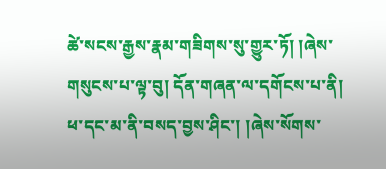ཚེ་སངས་རྒྱས་རྣམ་གཟིགས་སུ་གྱུར་ཏོ། །ཞེས་གསུངས་པ་ལྟ་བུ། དོན་གཞན་ལ་དགོངས་པ་ནི། ཕ་དང་མ་ནི་བསད་བྱས་ཤིང་། །ཞེས་སོགས་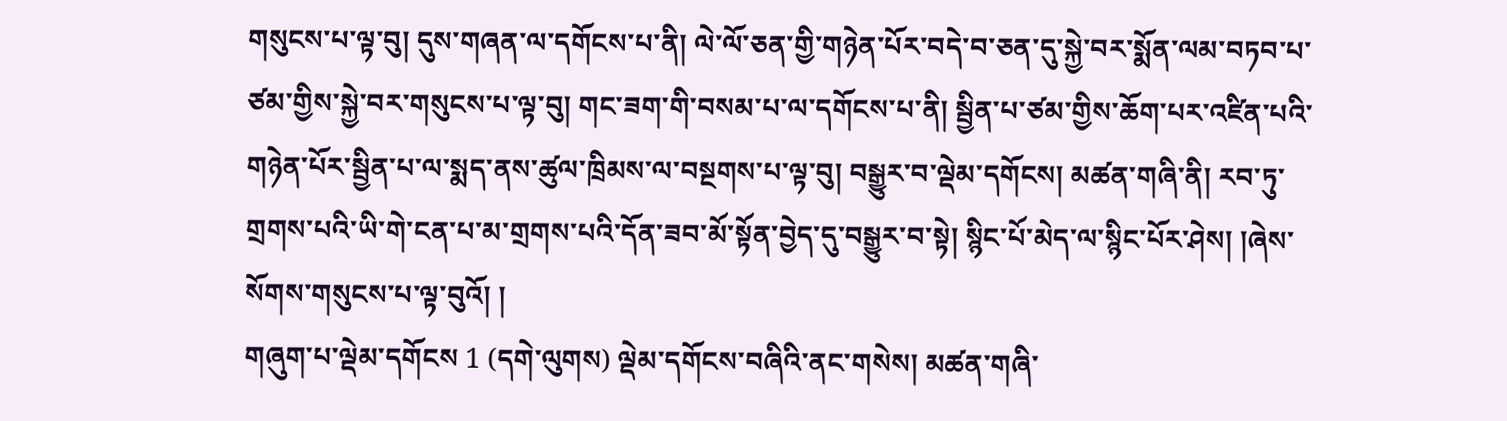གསུངས་པ་ལྟ་བུ། དུས་གཞན་ལ་དགོངས་པ་ནི། ལེ་ལོ་ཅན་གྱི་གཉེན་པོར་བདེ་བ་ཅན་དུ་སྐྱེ་བར་སྨོན་ལམ་བཏབ་པ་ཙམ་གྱིས་སྐྱེ་བར་གསུངས་པ་ལྟ་བུ། གང་ཟག་གི་བསམ་པ་ལ་དགོངས་པ་ནི། སྦྱིན་པ་ཙམ་གྱིས་ཆོག་པར་འཛིན་པའི་གཉེན་པོར་སྦྱིན་པ་ལ་སྨད་ནས་ཚུལ་ཁྲིམས་ལ་བསྔགས་པ་ལྟ་བུ། བསྒྱུར་བ་ལྡེམ་དགོངས། མཚན་གཞི་ནི། རབ་ཏུ་གྲགས་པའི་ཡི་གེ་ངན་པ་མ་གྲགས་པའི་དོན་ཟབ་མོ་སྟོན་བྱེད་དུ་བསྒྱུར་བ་སྟེ། སྙིང་པོ་མེད་ལ་སྙིང་པོར་ཤེས། །ཞེས་སོགས་གསུངས་པ་ལྟ་བུའོ། །
གཞུག་པ་ལྡེམ་དགོངས 1 (དགེ་ལུགས) ལྡེམ་དགོངས་བཞིའི་ནང་གསེས། མཚན་གཞི་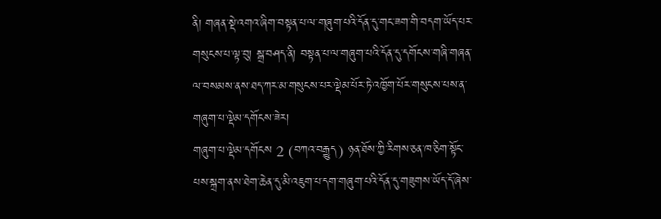ནི། གཞན་སྡེ་འགའ་ཞིག་བསྟན་པ་ལ་གཞུག་པའི་དོན་དུ་གང་ཟག་གི་བདག་ཡོད་པར་གསུངས་པ་ལྟ་བུ། སྒྲ་བཤད་ནི། བསྟན་པ་ལ་གཞུག་པའི་དོན་དུ་དགོངས་གཞི་གཞན་ལ་བསམས་ནས་ཐད་ཀར་མ་གསུངས་པར་ལྡེམ་པོར་ཏེ་འཁྱོག་པོར་གསུངས་པས་ན་གཞུག་པ་ལྡེམ་དགོངས་ཟེར།
གཞུག་པ་ལྡེམ་དགོངས 2 (བཀའ་བརྒྱུད) ཉན་ཐོས་ཀྱི་རིགས་ཅན་ཁ་ཅིག་སྟོང་པས་སྐྲག་ནས་ཐེག་ཆེན་དུ་མི་འཇུག་པ་དག་གཞུག་པའི་དོན་དུ་གཟུགས་ཡོད་དོ་ཞེས་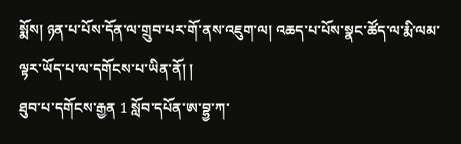སྨོས། ཉན་པ་པོས་དོན་ལ་གྲུབ་པར་གོ་ནས་འཇུག་ལ། འཆད་པ་པོས་སྣང་ཚོད་ལ་རྨི་ལམ་ལྟར་ཡོད་པ་ལ་དགོངས་པ་ཡིན་ནོ། །
ཐུབ་པ་དགོངས་རྒྱན 1 སློབ་དཔོན་ཨ་བྷྱ་ཀ་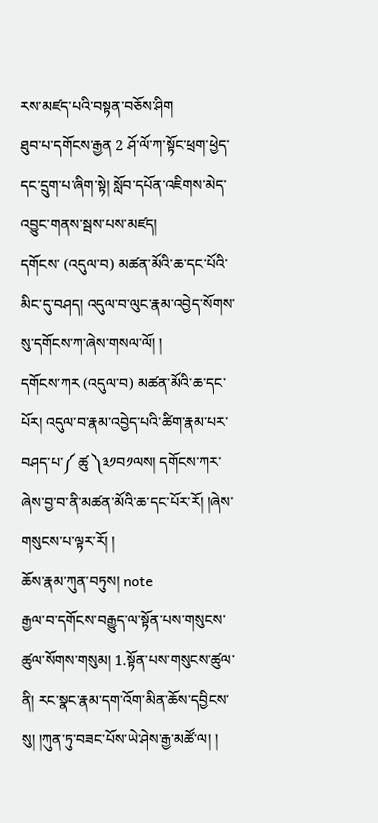རས་མཛད་པའི་བསྟན་བཅོས་ཤིག
ཐུབ་པ་དགོངས་རྒྱན 2 ཤོ་ལོ་ཀ་སྟོང་ཕྲག་ཕྱེད་དང་དྲུག་པ་ཞིག་སྟེ། སློབ་དཔོན་འཇིགས་མེད་འབྱུང་གནས་སྦས་པས་མཛད།
དགོངས་ (འདུལ་བ) མཚན་མོའི་ཆ་དང་པོའི་མིང་དུ་བཤད། འདུལ་བ་ལུང་རྣམ་འབྱེད་སོགས་སུ་དགོངས་ཀ་ཞེས་གསལ་ལོ། །
དགོངས་ཀར (འདུལ་བ) མཚན་མོའི་ཆ་དང་པོར། འདུལ་བ་རྣམ་འབྱེད་པའི་ཚིག་རྣམ་པར་བཤད་པ་༼ ཚུ ༽༣༡བ༡ལས། དགོངས་ཀར་ཞེས་བྱ་བ་ནི་མཚན་མོའི་ཆ་དང་པོར་རོ། །ཞེས་གསུངས་པ་ལྟར་རོ། །
ཆོས་རྣམ་ཀུན་བཏུས། note
རྒྱལ་བ་དགོངས་བརྒྱུད་ལ་སྟོན་པས་གསུངས་ཚུལ་སོགས་གསུམ། 1.སྟོན་པས་གསུངས་ཚུལ་ནི། རང་སྣང་རྣམ་དག་འོག་མིན་ཆོས་དབྱིངས་སུ། །ཀུན་ཏུ་བཟང་པོས་ཡེ་ཤེས་རྒྱ་མཚོ་ལ། །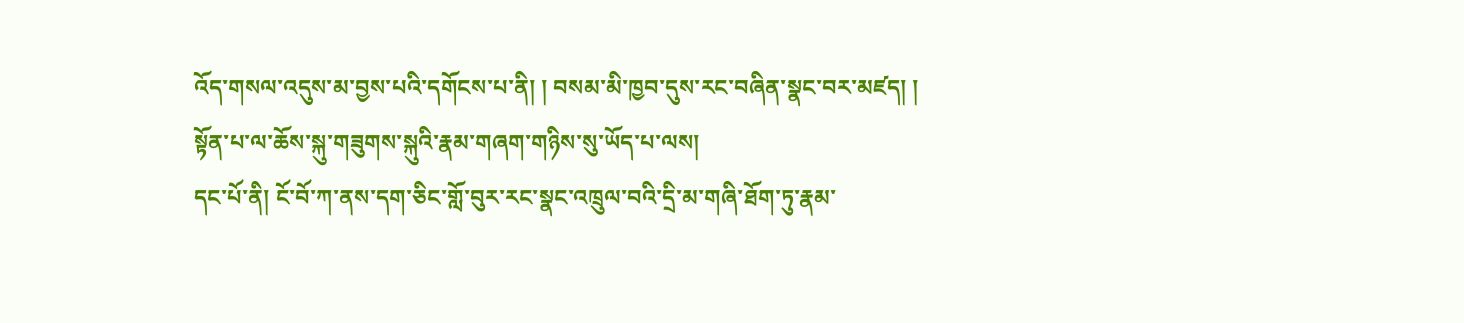འོད་གསལ་འདུས་མ་བྱས་པའི་དགོངས་པ་ནི། ། བསམ་མི་ཁྱབ་དུས་རང་བཞིན་སྣང་བར་མཛད། ། སྟོན་པ་ལ་ཆོས་སྐུ་གཟུགས་སྐུའི་རྣམ་གཞག་གཉིས་སུ་ཡོད་པ་ལས།
དང་པོ་ནི། ངོ་བོ་ཀ་ནས་དག་ཅིང་གློ་བུར་རང་སྣང་འཁྲུལ་བའི་དྲི་མ་གཞི་ཐོག་ཏུ་རྣམ་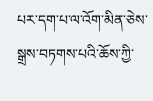པར་དག་པ་ལ་འོག་མིན་ཅེས་སྒྲས་བཏགས་པའི་ཆོས་ཀྱི་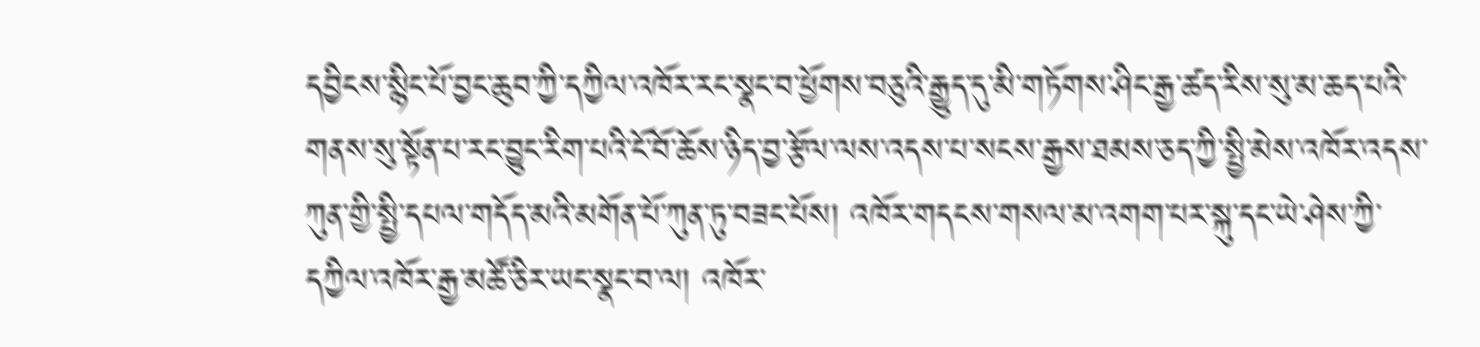དབྱིངས་སྙིང་པོ་བྱང་ཆུབ་ཀྱི་དཀྱིལ་འཁོར་རང་སྣང་བ་ཕྱོགས་བཅུའི་རྒྱུད་དུ་མི་གཏོགས་ཤིང་རྒྱ་ཚད་རིས་སུ་མ་ཆད་པའི་གནས་སུ་སྟོན་པ་རང་བྱུང་རིག་པའི་ངོ་བོ་ཆོས་ཉིད་བྱ་རྩོལ་ལས་འདས་པ་སངས་རྒྱས་ཐམས་ཅད་ཀྱི་སྤྱི་མེས་འཁོར་འདས་ཀུན་གྱི་སྤྱི་དཔལ་གདོད་མའི་མགོན་པོ་ཀུན་ཏུ་བཟང་པོས། འཁོར་གདངས་གསལ་མ་འགག་པར་སྐུ་དང་ཡེ་ཤེས་ཀྱི་དཀྱིལ་འཁོར་རྒྱ་མཚོ་ཅིར་ཡང་སྣང་བ་ལ། འཁོར་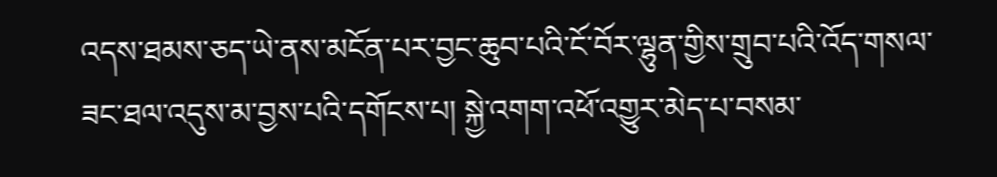འདས་ཐམས་ཅད་ཡེ་ནས་མངོན་པར་བྱང་ཆུབ་པའི་ངོ་བོར་ལྷུན་གྱིས་གྲུབ་པའི་འོད་གསལ་ཟང་ཐལ་འདུས་མ་བྱས་པའི་དགོངས་པ། སྐྱེ་འགག་འཕོ་འགྱུར་མེད་པ་བསམ་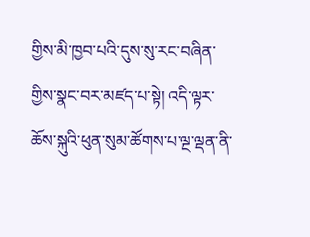གྱིས་མི་ཁྱབ་པའི་དུས་སུ་རང་བཞིན་གྱིས་སྣང་བར་མཛད་པ་སྟེ། འདི་ལྟར་ཆོས་སྐུའི་ཕུན་སུམ་ཚོགས་པ་ལྔ་ལྡན་ནི་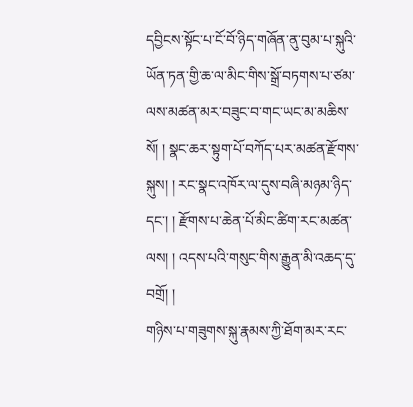དབྱིངས་སྟོང་པ་ངོ་བོ་ཉིད་གཞོན་ནུ་བུམ་པ་སྐུའི་ཡོན་ཏན་གྱི་ཆ་ལ་མིང་གིས་སྒྲོ་བཏགས་པ་ཙམ་ལས་མཚན་མར་བཟུང་བ་གང་ཡང་མ་མཆིས་སོ། ། སྣང་ཆར་སྟུག་པོ་བཀོད་པར་མཚན་རྫོགས་སྐུས། ། རང་སྣང་འཁོར་ལ་དུས་བཞི་མཉམ་ཉིད་དང་། ། རྫོགས་པ་ཆེན་པོ་མིང་ཚིག་རང་མཚན་ལས། ། འདས་པའི་གསུང་གིས་རྒྱུན་མི་འཆད་དུ་བགྲོ། །
གཉིས་པ་གཟུགས་སྐུ་རྣམས་ཀྱི་ཐོག་མར་རང་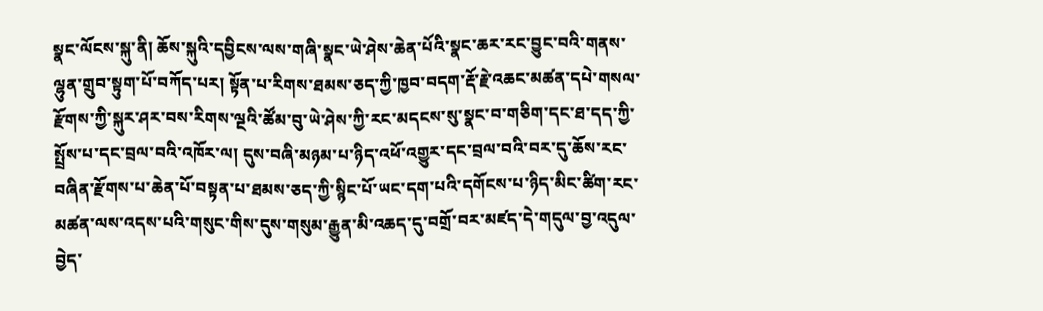སྣང་ལོངས་སྐུ་ནི། ཆོས་སྐུའི་དབྱིངས་ལས་གཞི་སྣང་ཡེ་ཤེས་ཆེན་པོའི་སྣང་ཆར་རང་བྱུང་བའི་གནས་ལྷུན་གྲུབ་སྟུག་པོ་བཀོད་པར། སྟོན་པ་རིགས་ཐམས་ཅད་ཀྱི་ཁྱབ་བདག་རྡོ་རྗེ་འཆང་མཚན་དཔེ་གསལ་རྫོགས་ཀྱི་སྐུར་ཤར་བས་རིགས་ལྔའི་ཚོམ་བུ་ཡེ་ཤེས་ཀྱི་རང་མདངས་སུ་སྣང་བ་གཅིག་དང་ཐ་དད་ཀྱི་སྤྲོས་པ་དང་བྲལ་བའི་འཁོར་ལ། དུས་བཞི་མཉམ་པ་ཉིད་འཕོ་འགྱུར་དང་བྲལ་བའི་བར་དུ་ཆོས་རང་བཞིན་རྫོགས་པ་ཆེན་པོ་བསྟན་པ་ཐམས་ཅད་ཀྱི་སྙིང་པོ་ཡང་དག་པའི་དགོངས་པ་ཉིད་མིང་ཚིག་རང་མཚན་ལས་འདས་པའི་གསུང་གིས་དུས་གསུམ་རྒྱུན་མི་འཆད་དུ་བགྲོ་བར་མཛད་དེ་གདུལ་བྱ་འདུལ་བྱེད་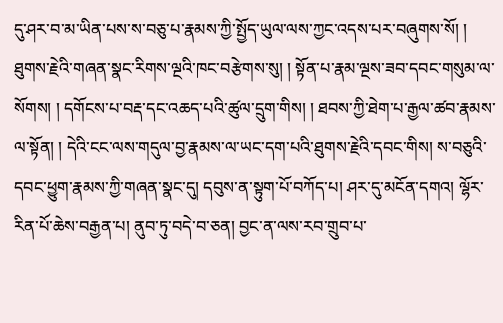དུ་ཤར་བ་མ་ཡིན་པས་ས་བཅུ་པ་རྣམས་ཀྱི་སྤྱོད་ཡུལ་ལས་ཀྱང་འདས་པར་བཞུགས་སོ། ། ཐུགས་རྗེའི་གཞན་སྣང་རིགས་ལྔའི་ཁང་བརྩེགས་སུ། ། སྟོན་པ་རྣམ་ལྔས་ཟབ་དབང་གསུམ་ལ་སོགས། ། དགོངས་པ་བརྡ་དང་འཆད་པའི་ཚུལ་དྲུག་གིས། ། ཐབས་ཀྱི་ཐེག་པ་རྒྱལ་ཚབ་རྣམས་ལ་སྟོན། ། དེའི་ངང་ལས་གདུལ་བྱ་རྣམས་ལ་ཡང་དག་པའི་ཐུགས་རྗེའི་དབང་གིས། ས་བཅུའི་དབང་ཕྱུག་རྣམས་ཀྱི་གཞན་སྣང་དུ། དབུས་ན་སྟུག་པོ་བཀོད་པ། ཤར་དུ་མངོན་དགའ། ལྷོར་རིན་པོ་ཆེས་བརྒྱན་པ། ནུབ་ཏུ་བདེ་བ་ཅན། བྱང་ན་ལས་རབ་གྲུབ་པ་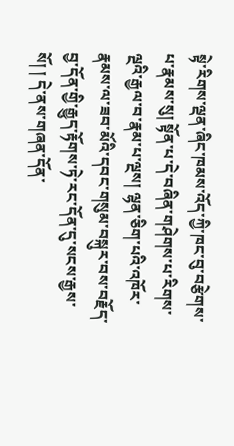སྟེ་རིགས་ལྡན་ཞིང་ཁམས་འོད་ཀྱི་ཁང་བུ་བརྩེགས་པ་རྣམས་སུ། སྟོན་པ་དེ་བཞིན་གཤེགས་པ་རིགས་ལྔའི་རྒྱལ་བ་རྣམ་པ་ལྔས། ལྷན་ཅིག་པའི་འཁོར་རྣམས་ལ་ཟབ་མོའི་དབང་གསུམ་བསྐུར་བས་བརྗོད་བྱ་དོན་གྱི་རྒྱུད་རྟོགས་ཏེ་རང་དོན་དུ་སངས་རྒྱས་སོ། ། དེ་ནས་གཞན་དོན་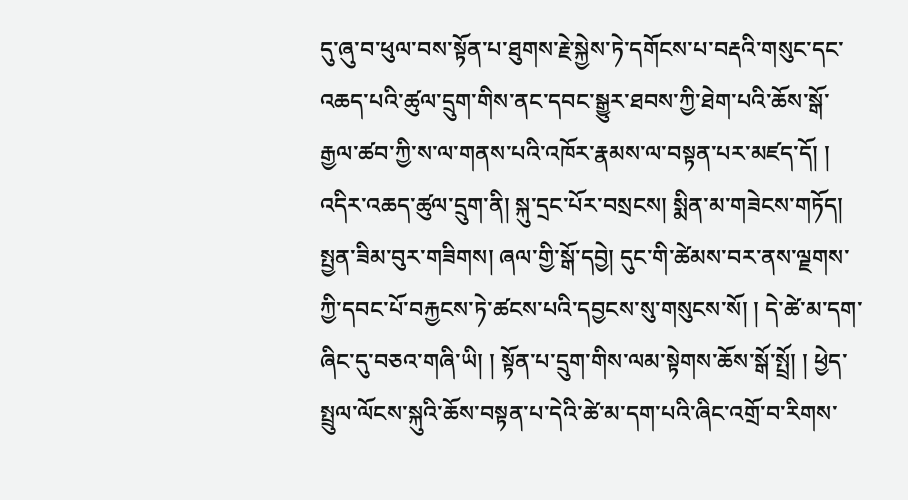དུ་ཞུ་བ་ཕུལ་བས་སྟོན་པ་ཐུགས་རྗེ་སྐྱེས་ཏེ་དགོངས་པ་བརྡའི་གསུང་དང་འཆད་པའི་ཚུལ་དྲུག་གིས་ནང་དབང་སྒྱུར་ཐབས་ཀྱི་ཐེག་པའི་ཆོས་སྒོ་རྒྱལ་ཚབ་ཀྱི་ས་ལ་གནས་པའི་འཁོར་རྣམས་ལ་བསྟན་པར་མཛད་དོ། །
འདིར་འཆད་ཚུལ་དྲུག་ནི། སྐུ་དྲང་པོར་བསྲངས། སྨིན་མ་གཟེངས་གཏོད། སྤྱན་ཟིམ་བུར་གཟིགས། ཞལ་གྱི་སྒོ་དབྱེ། དུང་གི་ཚེམས་བར་ནས་ལྗགས་ཀྱི་དབང་པོ་བརྐྱངས་ཏེ་ཚངས་པའི་དབྱངས་སུ་གསུངས་སོ། ། དེ་ཚེ་མ་དག་ཞིང་དུ་བཅའ་གཞི་ཡི། ། སྟོན་པ་དྲུག་གིས་ལམ་སྟེགས་ཆོས་སྒོ་སྤྲོ། ། ཕྱེད་སྤྲུལ་ལོངས་སྐུའི་ཆོས་བསྟན་པ་དེའི་ཚེ་མ་དག་པའི་ཞིང་འགྲོ་བ་རིགས་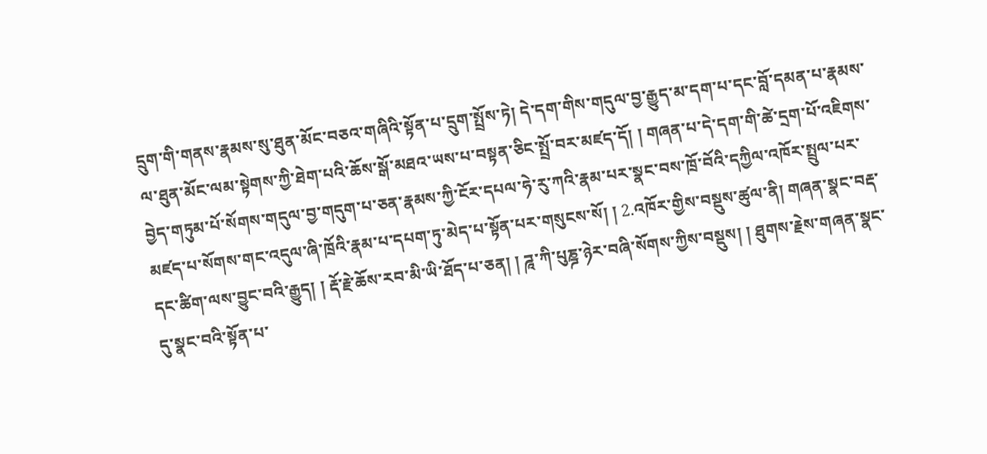དྲུག་གི་གནས་རྣམས་སུ་ཐུན་མོང་བཅའ་གཞིའི་སྟོན་པ་དྲུག་སྤྲོས་ཏེ། དེ་དག་གིས་གདུལ་བྱ་རྒྱུད་མ་དག་པ་དང་བློ་དམན་པ་རྣམས་ལ་ཐུན་མོང་ལམ་སྟེགས་ཀྱི་ཐེག་པའི་ཆོས་སྒོ་མཐའ་ཡས་པ་བསྟན་ཅིང་སྤྲོ་བར་མཛད་དོ། ། གཞན་པ་དེ་དག་གི་ཚེ་དྲག་པོ་འཇིགས་བྱེད་གཏུམ་པོ་སོགས་གདུལ་བྱ་གདུག་པ་ཅན་རྣམས་ཀྱི་ངོར་དཔལ་ཧེ་རུ་ཀའི་རྣམ་པར་སྣང་བས་ཁྲོ་བོའི་དཀྱིལ་འཁོར་སྤྲུལ་པར་མཛད་པ་སོགས་གང་འདུལ་ཞི་ཁྲོའི་རྣམ་པ་དཔག་ཏུ་མེད་པ་སྟོན་པར་གསུངས་སོ། ། 2.འཁོར་གྱིས་བསྡུས་ཚུལ་ནི། གཞན་སྣང་བརྡ་དང་ཚིག་ལས་བྱུང་བའི་རྒྱུད། ། རྡོ་རྗེ་ཆོས་རབ་མི་ཡི་ཐོད་པ་ཅན། ། ཌཱ་ཀི་པུཎྜ་ཉེར་བཞི་སོགས་ཀྱིས་བསྡུས། ། ཐུགས་རྗེས་གཞན་སྣང་དུ་སྣང་བའི་སྟོན་པ་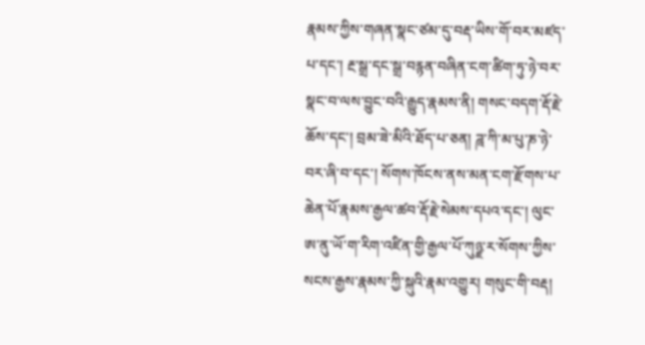རྣམས་ཀྱིས་གཞན་སྣང་ཙམ་དུ་བརྡ་ཡིས་གོ་བར་མཛད་པ་དང་། རྔ་སྒྲ་དང་སྒྲ་བརྙན་བཞིན་ངག་ཚིག་ཏུ་ཉེ་བར་སྣང་བ་ལས་བྱུང་བའི་རྒྱུད་རྣམས་ནི། གསང་བདག་རྡོ་རྗེ་ཆོས་དང་། བྲམ་ཟེ་མིའི་ཐོད་པ་ཅན། ཌཱ་ཀི་མ་པུ་ཎ་ཉེ་བར་ཞི་བ་དང་། སོགས་ཁོངས་ནས་མན་ངག་རྫོགས་པ་ཆེན་པོ་རྣམས་རྒྱལ་ཚབ་རྡོ་རྗེ་སེམས་དཔའ་དང་། ལུང་ཨ་ནུ་ཡོ་ག་རིག་འཛིན་གྱི་རྒྱལ་པོ་ཀུཉྫ་ར་སོགས་ཀྱིས་སངས་རྒྱས་རྣམས་ཀྱི་སྐུའི་རྣམ་འགྱུར། གསུང་གི་བརྡ།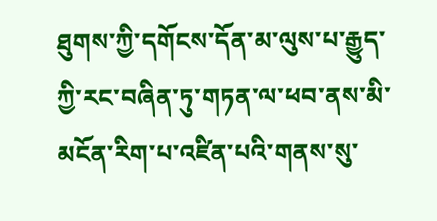ཐུགས་ཀྱི་དགོངས་དོན་མ་ལུས་པ་རྒྱུད་ཀྱི་རང་བཞིན་ཏུ་གཏན་ལ་ཕབ་ནས་མི་མངོན་རིག་པ་འཛིན་པའི་གནས་སུ་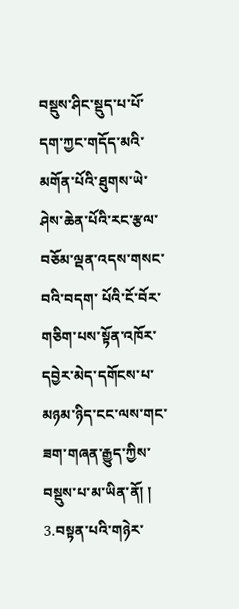བསྡུས་ཤིང་སྡུད་པ་པོ་དག་ཀྱང་གདོད་མའི་མགོན་པོའི་ཐུགས་ཡེ་ཤེས་ཆེན་པོའི་རང་རྩལ་བཅོམ་ལྡན་འདས་གསང་བའི་བདག་ པོའི་ངོ་བོར་གཅིག་པས་སྟོན་འཁོར་དབྱེར་མེད་དགོངས་པ་མཉམ་ཉིད་ངང་ལས་གང་ཟག་གཞན་རྒྱུད་ཀྱིས་བསྡུས་པ་མ་ཡིན་ནོ། །
3.བསྟན་པའི་གཉེར་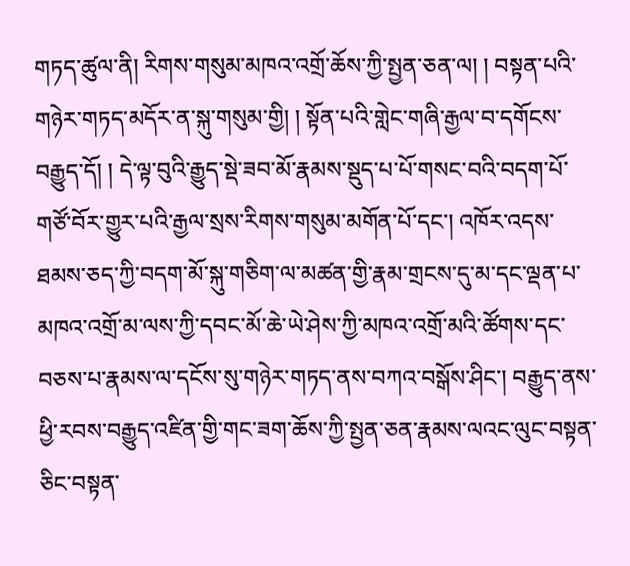གཏད་ཚུལ་ནི། རིགས་གསུམ་མཁའ་འགྲོ་ཆོས་ཀྱི་སྤྱན་ཅན་ལ། ། བསྟན་པའི་གཉེར་གཏད་མདོར་ན་སྐུ་གསུམ་གྱི། ། སྟོན་པའི་གླེང་གཞི་རྒྱལ་བ་དགོངས་བརྒྱུད་དོ། ། དེ་ལྟ་བུའི་རྒྱུད་སྡེ་ཟབ་མོ་རྣམས་སྡུད་པ་པོ་གསང་བའི་བདག་པོ་གཙོ་བོར་གྱུར་པའི་རྒྱལ་སྲས་རིགས་གསུམ་མགོན་པོ་དང་། འཁོར་འདས་ཐམས་ཅད་ཀྱི་བདག་མོ་སྐུ་གཅིག་ལ་མཚན་གྱི་རྣམ་གྲངས་དུ་མ་དང་ལྡན་པ་མཁའ་འགྲོ་མ་ལས་ཀྱི་དབང་མོ་ཆེ་ཡེ་ཤེས་ཀྱི་མཁའ་འགྲོ་མའི་ཚོགས་དང་བཅས་པ་རྣམས་ལ་དངོས་སུ་གཉེར་གཏད་ནས་བཀའ་བསྒོས་ཤིང་། བརྒྱུད་ནས་ཕྱི་རབས་བརྒྱུད་འཛིན་གྱི་གང་ཟག་ཆོས་ཀྱི་སྤྱན་ཅན་རྣམས་ལའང་ལུང་བསྟན་ཅིང་བསྟན་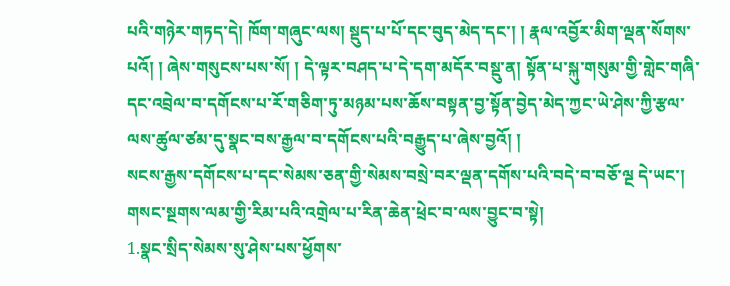པའི་གཉེར་གཏད་དེ། ཁོག་གཞུང་ལས། སྡུད་པ་པོ་དང་བུད་མེད་དང་། ། རྣལ་འབྱོར་མིག་ལྡན་སོགས་པའོ། ། ཞེས་གསུངས་པས་སོ། ། དེ་ལྟར་བཤད་པ་དེ་དག་མདོར་བསྡུ་ན། སྟོན་པ་སྐུ་གསུམ་གྱི་གླེང་གཞི་དང་འབྲེལ་བ་དགོངས་པ་རོ་གཅིག་ཏུ་མཉམ་པས་ཆོས་བསྟན་བྱ་སྟོན་བྱེད་མེད་ཀྱང་ཡེ་ཤེས་ཀྱི་རྩལ་ལས་ཚུལ་ཙམ་དུ་སྣང་བས་རྒྱལ་བ་དགོངས་པའི་བརྒྱུད་པ་ཞེས་བྱའོ། །
སངས་རྒྱས་དགོངས་པ་དང་སེམས་ཅན་གྱི་སེམས་བསྲེ་བར་ལྡན་དགོས་པའི་བདེ་བ་བཅོ་ལྔ དེ་ཡང་། གསང་སྔགས་ལམ་གྱི་རིམ་པའི་འགྲེལ་པ་རིན་ཆེན་ཕྲེང་བ་ལས་བྱུང་བ་སྟེ།
1.སྣང་སྲིད་སེམས་སུ་ཤེས་པས་ཕྱོགས་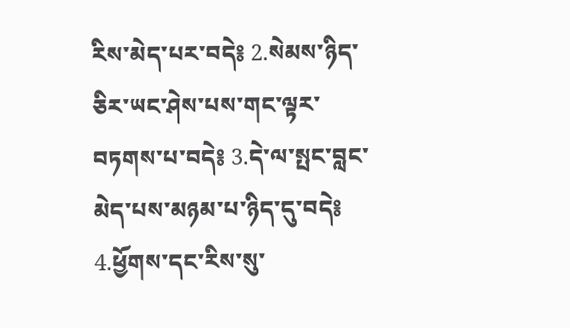རིས་མེད་པར་བདེ༔ 2.སེམས་ཉིད་ཅིར་ཡང་ཤེས་པས་གང་ལྟར་བཏགས་པ་བདེ༔ 3.དེ་ལ་སྤང་བླང་མེད་པས་མཉམ་པ་ཉིད་དུ་བདེ༔ 4.ཕྱོགས་དང་རིས་སུ་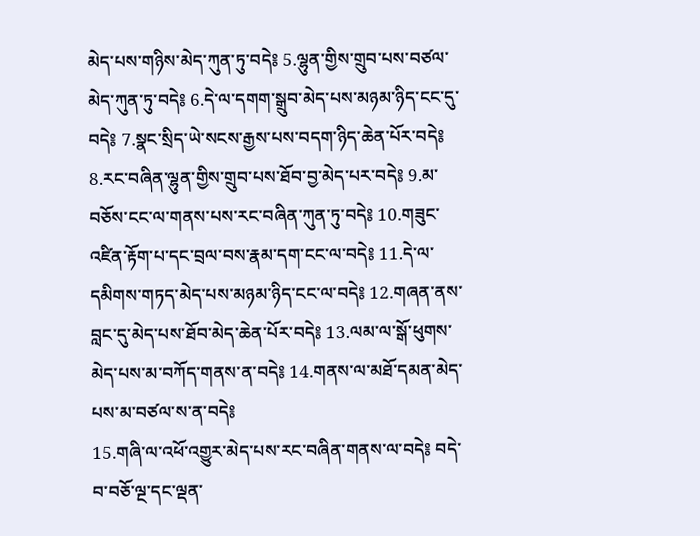མེད་པས་གཉིས་མེད་ཀུན་ཏུ་བདེ༔ 5.ལྷུན་གྱིས་གྲུབ་པས་བཙལ་མེད་ཀུན་ཏུ་བདེ༔ 6.དེ་ལ་དགག་སྒྲུབ་མེད་པས་མཉམ་ཉིད་ངང་དུ་བདེ༔ 7.སྣང་སྲིད་ཡེ་སངས་རྒྱས་པས་བདག་ཉིད་ཆེན་པོར་བདེ༔ 8.རང་བཞིན་ལྷུན་གྱིས་གྲུབ་པས་ཐོབ་བྱ་མེད་པར་བདེ༔ 9.མ་བཅོས་ངང་ལ་གནས་པས་རང་བཞིན་ཀུན་ཏུ་བདེ༔ 10.གཟུང་འཛིན་རྟོག་པ་དང་བྲལ་བས་རྣམ་དག་ངང་ལ་བདེ༔ 11.དེ་ལ་དམིགས་གཏད་མེད་པས་མཉམ་ཉིད་ངང་ལ་བདེ༔ 12.གཞན་ནས་བླང་དུ་མེད་པས་ཐོབ་མེད་ཆེན་པོར་བདེ༔ 13.ལམ་ལ་སྒོ་ཕུགས་མེད་པས་མ་བཀོད་གནས་ན་བདེ༔ 14.གནས་ལ་མཐོ་དམན་མེད་པས་མ་བཙལ་ས་ན་བདེ༔
15.གཞི་ལ་འཕོ་འགྱུར་མེད་པས་རང་བཞིན་གནས་ལ་བདེ༔ བདེ་བ་བཅོ་ལྔ་དང་ལྡན་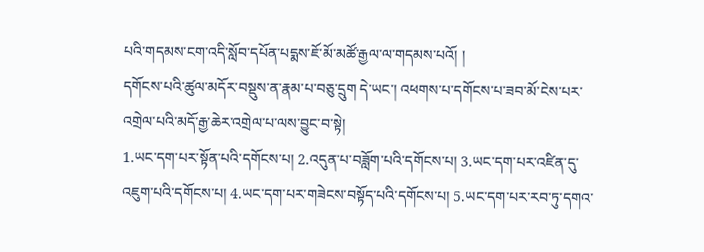པའི་གདམས་ངག་འདི་སློབ་དཔོན་པདྨས་ཇོ་མོ་མཚོ་རྒྱལ་ལ་གདམས་པའོ། །
དགོངས་པའི་ཚུལ་མདོར་བསྡུས་ན་རྣམ་པ་བཅུ་དྲུག དེ་ཡང་། འཕགས་པ་དགོངས་པ་ཟབ་མོ་ངེས་པར་འགྲེལ་པའི་མདོ་རྒྱ་ཆེར་འགྲེལ་པ་ལས་བྱུང་བ་སྟེ།
1.ཡང་དག་པར་སྟོན་པའི་དགོངས་པ། 2.འདུན་པ་བཟློག་པའི་དགོངས་པ། 3.ཡང་དག་པར་འཛིན་དུ་འཇུག་པའི་དགོངས་པ། 4.ཡང་དག་པར་གཟེངས་བསྟོད་པའི་དགོངས་པ། 5.ཡང་དག་པར་རབ་ཏུ་དགའ་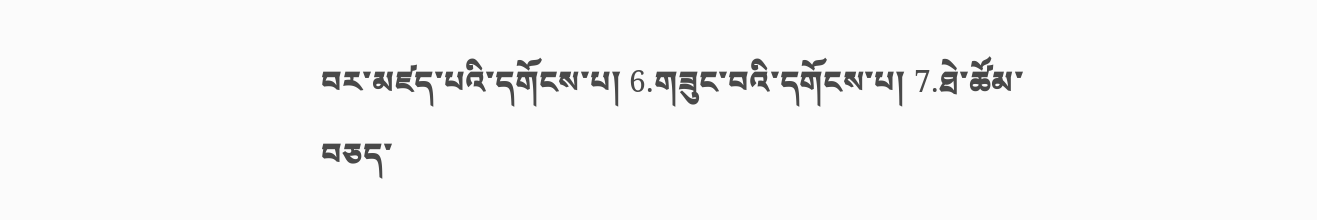བར་མཛད་པའི་དགོངས་པ། 6.གཟུང་བའི་དགོངས་པ། 7.ཐེ་ཚོམ་བཅད་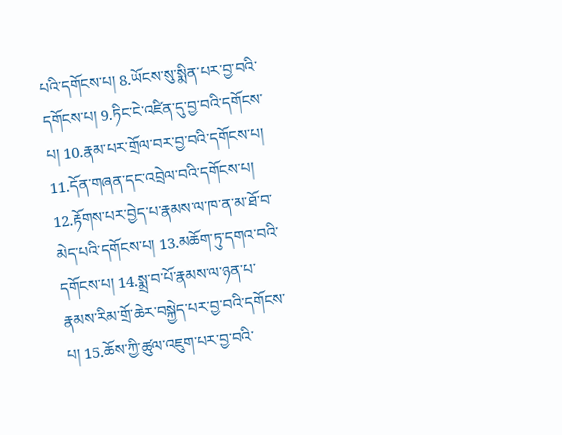པའི་དགོངས་པ། 8.ཡོངས་སུ་སྨིན་པར་བྱ་བའི་དགོངས་པ། 9.ཏིང་ངེ་འཛིན་དུ་བྱ་བའི་དགོངས་པ། 10.རྣམ་པར་གྲོལ་བར་བྱ་བའི་དགོངས་པ། 11.དོན་གཞན་དང་འབྲེལ་བའི་དགོངས་པ། 12.རྟོགས་པར་བྱེད་པ་རྣམས་ལ་ཁ་ན་མ་ཐོ་བ་མེད་པའི་དགོངས་པ། 13.མཆོག་ཏུ་དགའ་བའི་དགོངས་པ། 14.སྨྲ་བ་པོ་རྣམས་ལ་ཉན་པ་རྣམས་རིམ་གྲོ་ཆེར་བསྐྱེད་པར་བྱ་བའི་དགོངས་པ། 15.ཆོས་ཀྱི་ཚུལ་འཇུག་པར་བྱ་བའི་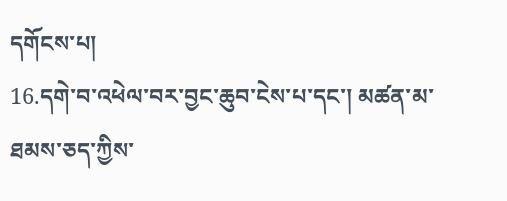དགོངས་པ།
16.དགེ་བ་འཕེལ་བར་བྱང་ཆུབ་ངེས་པ་དང་། མཚན་མ་ཐམས་ཅད་ཀྱིས་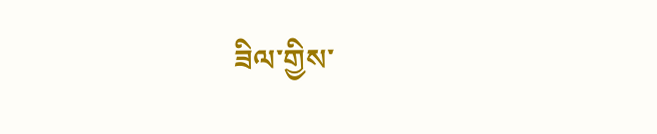ཟིལ་གྱིས་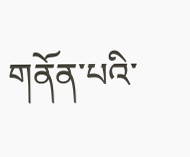གནོན་པའི་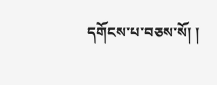དགོངས་པ་བཅས་སོ། །